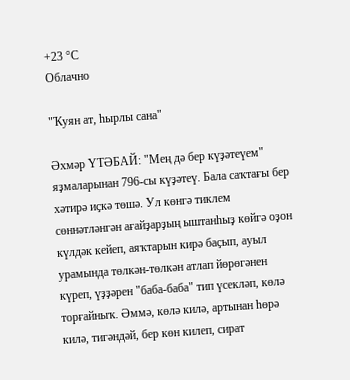+23 °С
Облачно

"Ҡуян ат, һырлы сана"

Әхмәр ҮТӘБАЙ: "Мең дә бер күҙәтеүем" яҙмаларынан 796-сы күҙәтеү. Бала саҡтағы бер хәтирә иҫкә төшә. Ул көнгә тиклем сөннәтләнгән ағайҙарҙың ыштанһыҙ көйгә оҙон күлдәк кейеп, аяҡтарын кирә баҫып, ауыл урамында төлкән-төлкән атлап йөрөгәнен күреп, үҙҙәрен "баба-баба" тип үсекләп, көлә торғайныҡ. Әммә, көлә килә, артынан һөрә килә, тигәндәй, бер көн килеп, сират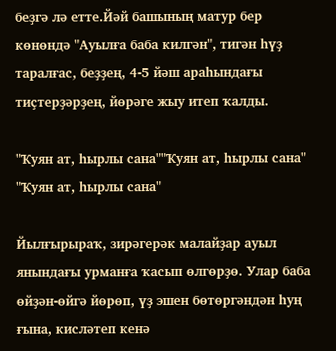беҙгә лә етте.Йәй башының матур бер көнөндә "Ауылға баба килгән", тигән һүҙ таралғас, беҙҙең, 4-5 йәш араһындағы тиҫтерҙәрҙең, йөрәге жыу итеп ҡалды.

"Ҡуян ат, һырлы сана""Ҡуян ат, һырлы сана"
"Ҡуян ат, һырлы сана"

Йылғырыраҡ, зирәгерәк малайҙар ауыл янындағы урманға ҡасып өлгөрҙө. Улар баба өйҙән-өйгә йөрөп, үҙ эшен бөтөргәндән һуң ғына, кисләтеп кенә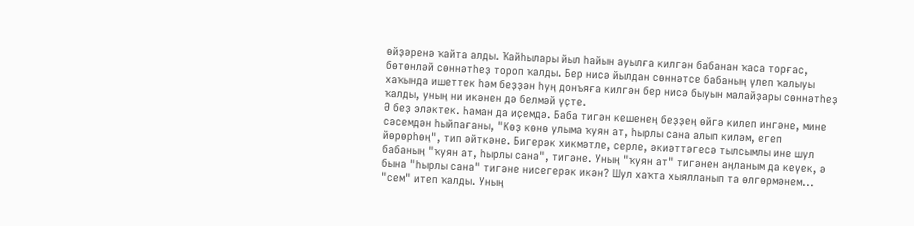өйҙәренә ҡайта алды. Ҡайһылары йыл һайын ауылға килгән бабанан ҡаса торғас, бөтөнләй сөннәтһеҙ тороп ҡалды. Бер нисә йылдан сөннәтсе бабаның үлеп ҡалыуы хаҡында ишеттек һәм беҙҙән һуң донъяға килгән бер нисә быуын малайҙары сөннәтһеҙ ҡалды, уның ни икәнен дә белмәй үҫте.
Ә беҙ эләктек. Һаман да иҫемдә. Баба тигән кешенең беҙҙең өйгә килеп ингәне, мине сәсемдән һыйпағаны, "Көҙ көнө улыма ҡуян ат, һырлы сана алып киләм, егеп йөрөрһөң", тип әйткәне. Бигерәк хикмәтле, серле, әкиәттәгесә тылсымлы ине шул бабаның "ҡуян ат, һырлы сана", тигәне. Уның "ҡуян ат" тигәнен аңланым да кеүек, ә бына "һырлы сана" тигәне нисегерәк икән? Шул хаҡта хыялланып та өлгөрмәнем... "сем" итеп ҡалды. Уның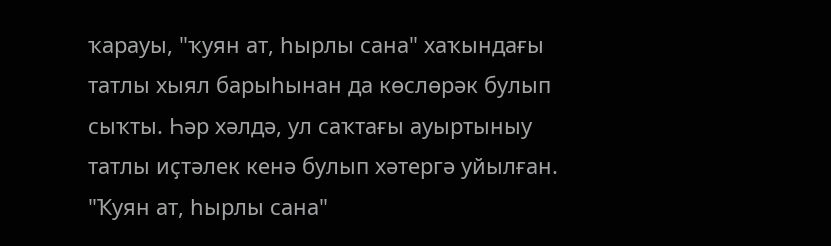ҡарауы, "ҡуян ат, һырлы сана" хаҡындағы татлы хыял барыһынан да көслөрәк булып сыҡты. Һәр хәлдә, ул саҡтағы ауыртыныу татлы иҫтәлек кенә булып хәтергә уйылған. "Ҡуян ат, һырлы сана"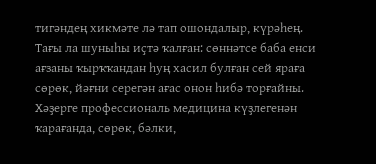тигәндең хикмәте лә тап ошондалыр, күрәһең. Тағы ла шуныһы иҫтә ҡалған: сөннәтсе баба енси ағзаны ҡырҡҡандан һуң хасил булған сей яраға сөрөк, йәғни серегән ағас онон һибә торғайны. Хәҙерге профессиональ медицина күҙлегенән ҡарағанда, сөрөк, бәлки,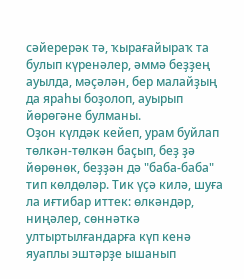сәйерерәк тә, ҡырағайыраҡ та булып күренәлер, әммә беҙҙең ауылда, мәҫәлән, бер малайҙың да яраһы боҙолоп, ауырып йөрөгәне булманы.
Оҙон күлдәк кейеп, урам буйлап төлкән-төлкән баҫып, беҙ ҙә йөрөнөк, беҙҙән дә "баба-баба" тип көлдөләр. Тик үҫә килә, шуға ла иғтибар иттек: өлкәндәр, ниңәлер, сөннәткә ултыртылғандарға күп кенә яуаплы эштәрҙе ышанып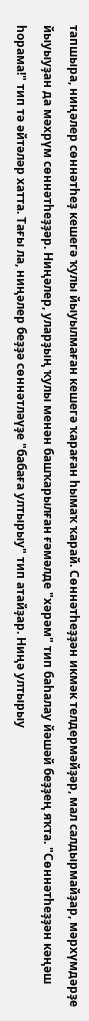тапшыра, ниңәлер сөннәтһеҙ кешегә ҡулы йыуылмаған кешегә ҡараған һымаҡ ҡарай. Сөннәтһеҙҙән икмәк телдермәйҙәр, мал салдырмайҙар, мәрхүмдәрҙе йыуыуҙан да мәхрүм сөннәтһеҙҙәр. Ниңәлер, уларҙың ҡулы менән башҡарылған ғәмәлде "хәрәм" тип баһалау йәшәй беҙҙең яҡта. "Сөннәтһеҙҙән кәңәш һорама!" тип тә әйтәләр хатта. Тағы ла, ниңәлер беҙҙә сөннәтләүҙе "бабаға ултырыу" тип атайҙар. Ниңә ултырыу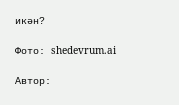икән?

Фото: shedevrum.ai

Автор: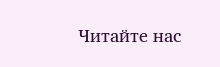Читайте нас